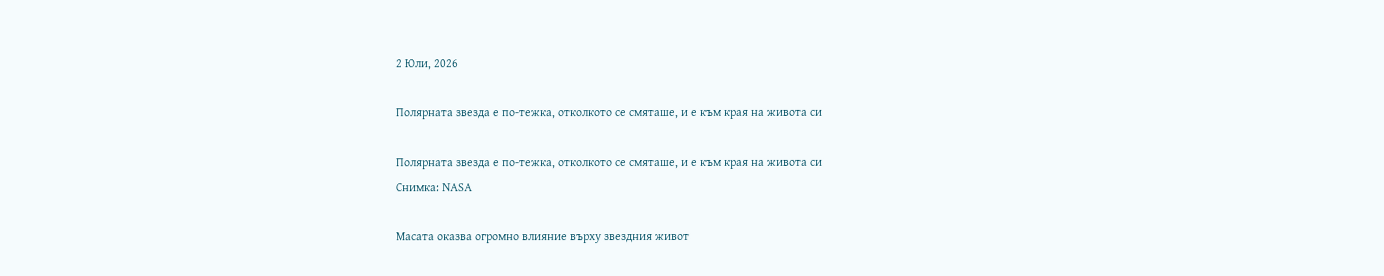2 Юли, 2026

Полярната звезда е по-тежка, отколкото се смяташе, и е към края на живота си

Полярната звезда е по-тежка, отколкото се смяташе, и е към края на живота си
Снимка: NASA

Масата оказва огромно влияние върху звездния живот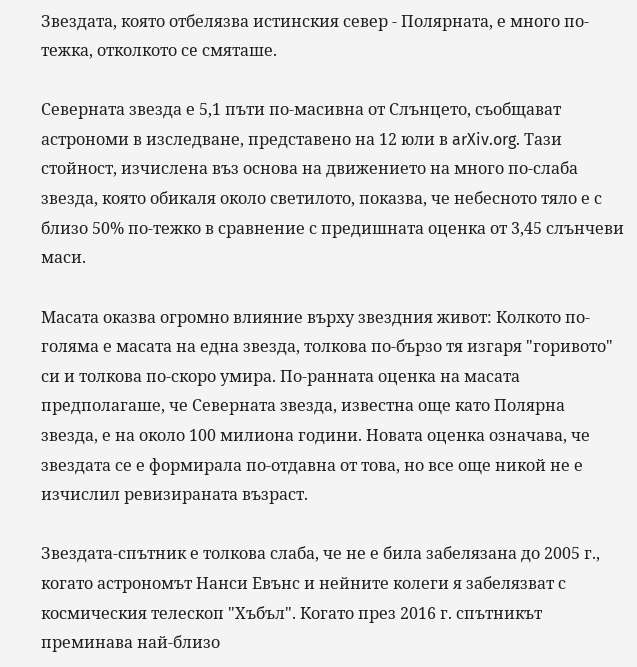Звездата, която отбелязва истинския север - Полярната, е много по-тежка, отколкото сe смяташе.

Северната звезда е 5,1 пъти по-масивна от Слънцето, съобщават астрономи в изследване, представено на 12 юли в arXiv.org. Тази стойност, изчислена въз основа на движението на много по-слаба звезда, която обикаля около светилото, показва, че небесното тяло е с близо 50% по-тежко в сравнение с предишната оценка от 3,45 слънчеви маси.

Масата оказва огромно влияние върху звездния живот: Колкото по-голяма е масата на една звезда, толкова по-бързо тя изгаря "горивото" си и толкова по-скоро умира. По-ранната оценка на масата предполагаше, че Северната звезда, известна още като Полярна звезда, е на около 100 милиона години. Новата оценка означава, че звездата се е формирала по-отдавна от това, но все още никой не е изчислил ревизираната възраст.

Звездата-спътник е толкова слаба, че не е била забелязана до 2005 г., когато астрономът Нанси Евънс и нейните колеги я забелязват с космическия телескоп "Хъбъл". Когато през 2016 г. спътникът преминава най-близо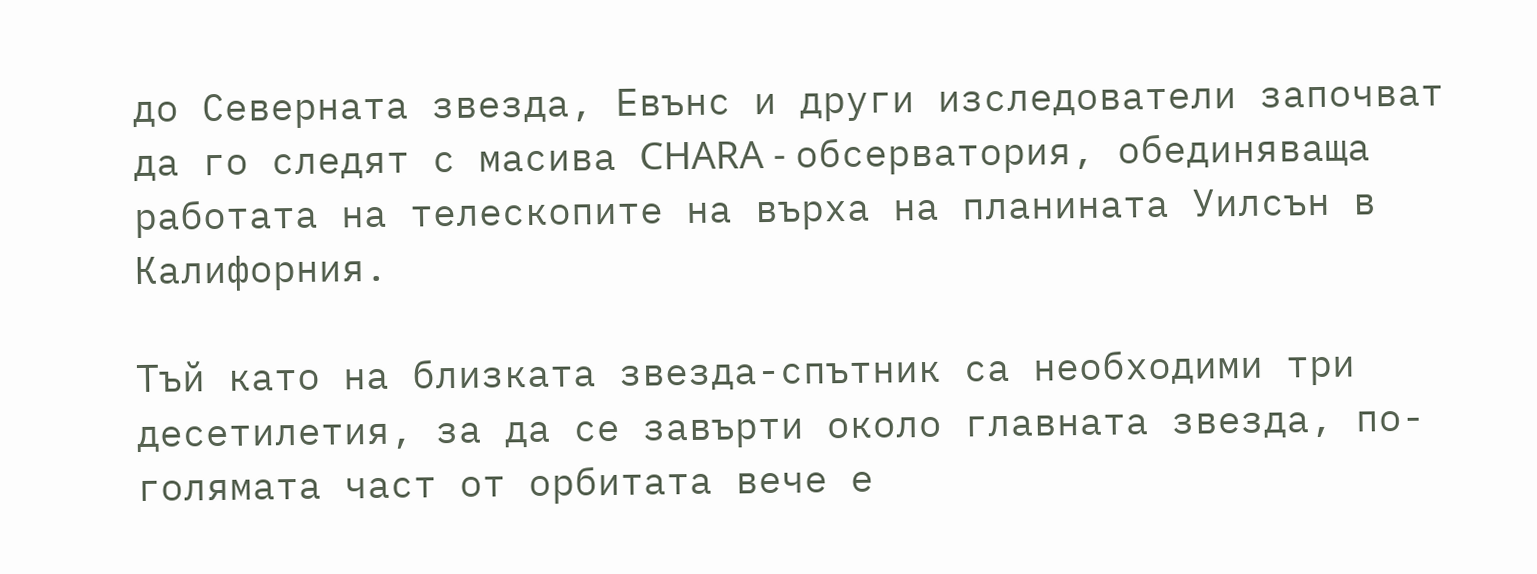до Северната звезда, Евънс и други изследователи започват да го следят с масива CHARA - обсерватория, обединяваща работата на телескопите на върха на планината Уилсън в Калифорния.

Тъй като на близката звезда-спътник са необходими три десетилетия, за да се завърти около главната звезда, по-голямата част от орбитата вече е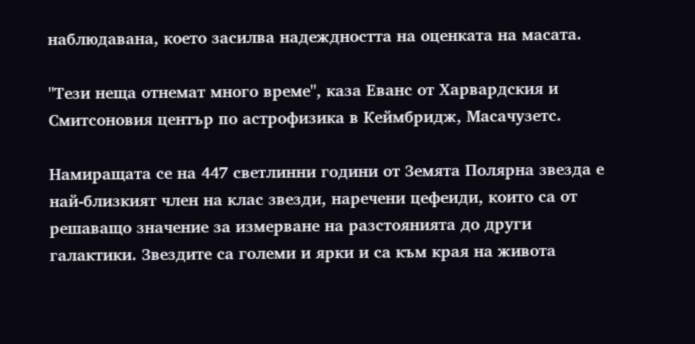наблюдавана, което засилва надеждността на оценката на масата.

"Тези неща отнемат много време", каза Еванс от Харвардския и Смитсоновия център по астрофизика в Кеймбридж, Масачузетс.

Намиращата се на 447 светлинни години от Земята Полярна звезда е най-близкият член на клас звезди, наречени цефеиди, които са от решаващо значение за измерване на разстоянията до други галактики. Звездите са големи и ярки и са към края на живота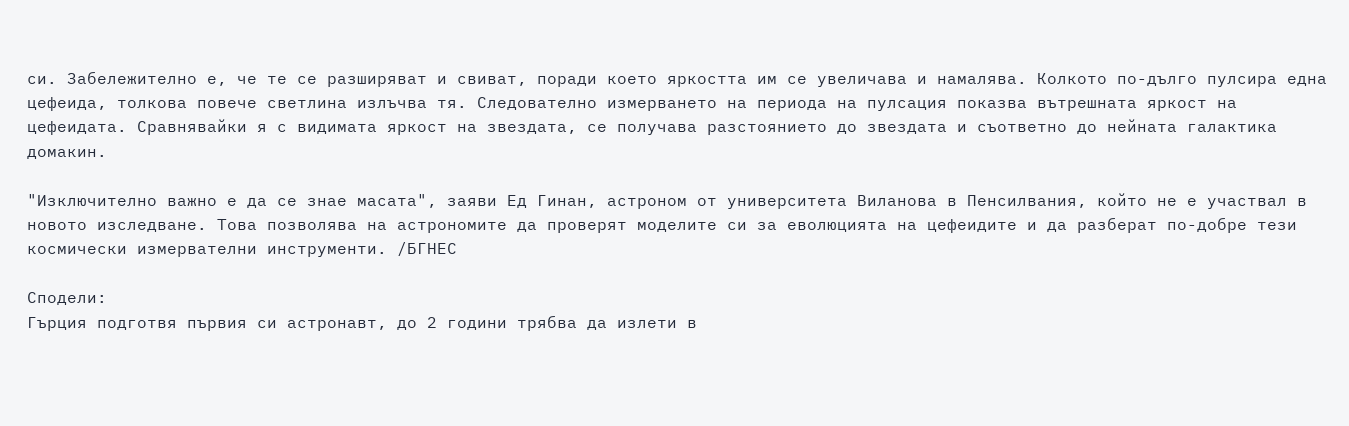си. Забележително е, че те се разширяват и свиват, поради което яркостта им се увеличава и намалява. Колкото по-дълго пулсира една цефеида, толкова повече светлина излъчва тя. Следователно измерването на периода на пулсация показва вътрешната яркост на цефеидата. Сравнявайки я с видимата яркост на звездата, се получава разстоянието до звездата и съответно до нейната галактика домакин.

"Изключително важно е да се знае масата", заяви Ед Гинан, астроном от университета Виланова в Пенсилвания, който не е участвал в новото изследване. Това позволява на астрономите да проверят моделите си за еволюцията на цефеидите и да разберат по-добре тези космически измервателни инструменти. /БГНЕС

Сподели:
Гърция подготвя първия си астронавт, до 2 години трябва да излети в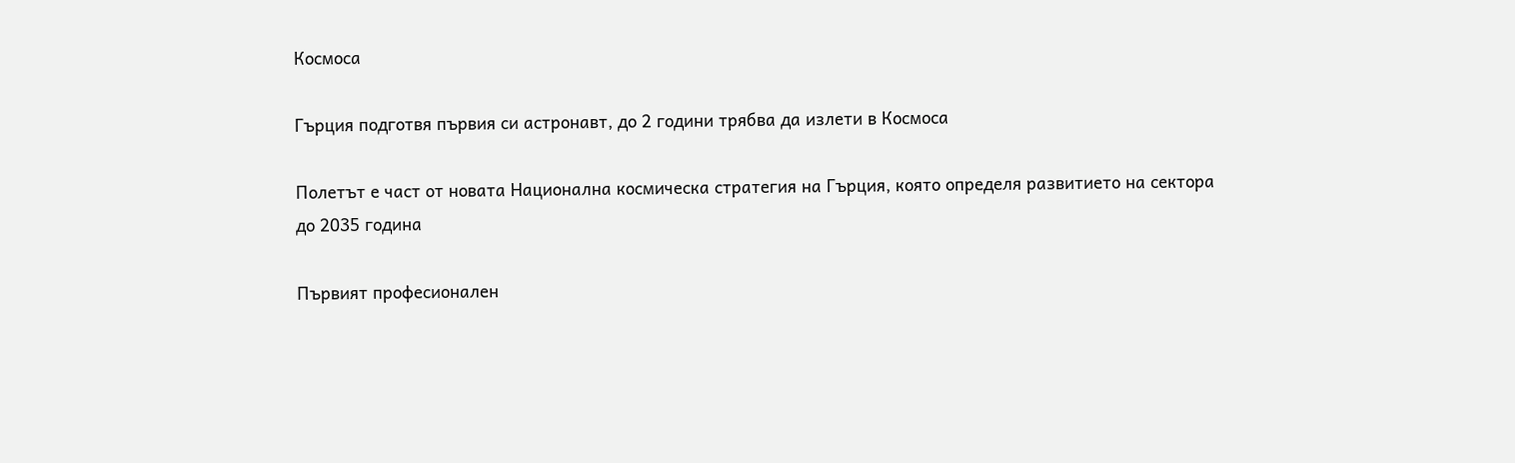Космоса

Гърция подготвя първия си астронавт, до 2 години трябва да излети в Космоса

Полетът е част от новата Национална космическа стратегия на Гърция, която определя развитието на сектора до 2035 година

Първият професионален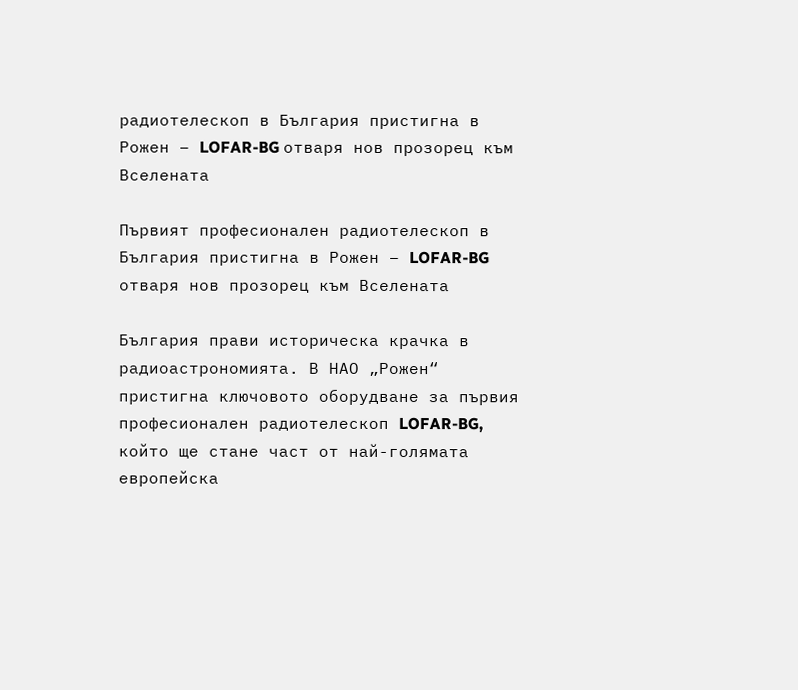радиотелескоп в България пристигна в Рожен – LOFAR-BG отваря нов прозорец към Вселената

Първият професионален радиотелескоп в България пристигна в Рожен – LOFAR-BG отваря нов прозорец към Вселената

България прави историческа крачка в радиоастрономията. В НАО „Рожен“ пристигна ключовото оборудване за първия професионален радиотелескоп LOFAR-BG, който ще стане част от най-голямата европейска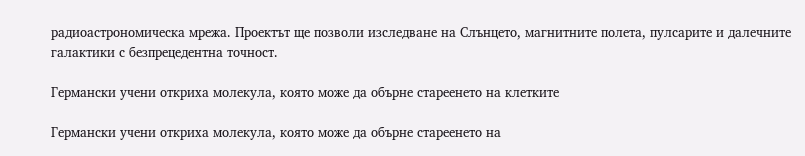радиоастрономическа мрежа. Проектът ще позволи изследване на Слънцето, магнитните полета, пулсарите и далечните галактики с безпрецедентна точност.

Германски учени откриха молекула, която може да обърне стареенето на клетките

Германски учени откриха молекула, която може да обърне стареенето на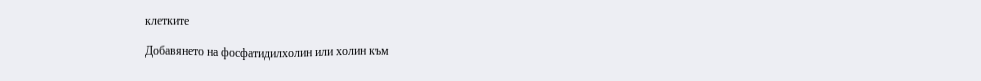клетките

Добавянето на фосфатидилхолин или холин към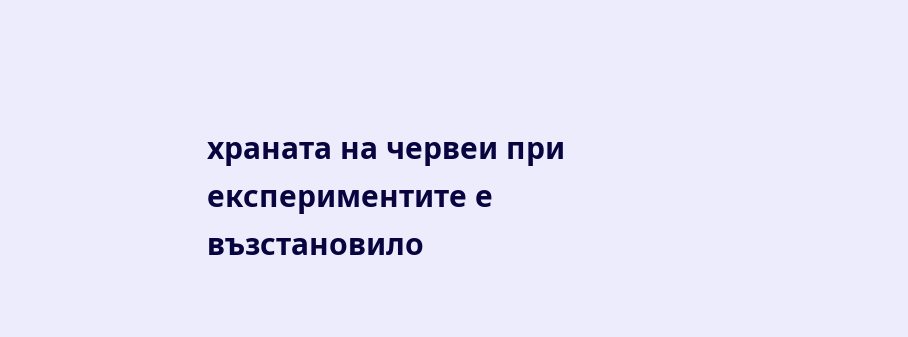храната на червеи при експериментите е възстановило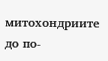митохондриите до по-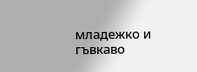младежко и гъвкаво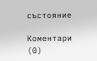състояние

Коментари (0)